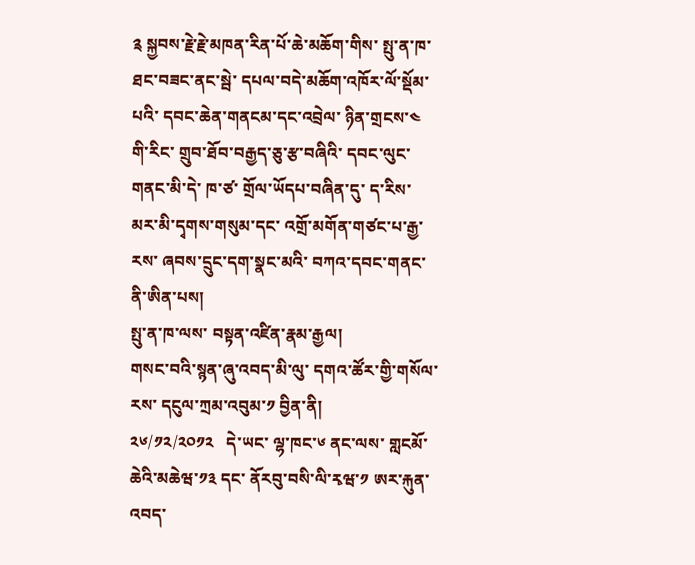༉ སྐྱབས་རྗེ་རྗེ་མཁན་རིན་པོ་ཆེ་མཆོག་གིས་ སྤུ་ན་ཁ་ ཐང་བཟང་ནང་སྦེ་ དཔལ་བདེ་མཆོག་འཁོར་ལོ་སྡོམ་པའི་ དབང་ཆེན་གནངམ་དང་འབྲེལ་ ཉིན་གྲངས་༤ གི་རིང་ གྲུབ་ཐོབ་བརྒྱད་ཅུ་རྩ་བཞིའི་ དབང་ལུང་གནང་མི་དེ་ ཁ་ཙ་ གྲོལ་ཡོདཔ་བཞིན་དུ་ ད་རིས་ མར་མི་དྭགས་གསུམ་དང་ འགྲོ་མགོན་གཙང་པ་རྒྱ་རས་ ཞབས་དྲུང་དག་སྣང་མའི་ བཀའ་དབང་གནང་ནི་ཨིན་པས།
སྤུ་ན་ཁ་ལས་ བསྟན་འཛིན་རྣམ་རྒྱལ།
གསང་བའི་སྙན་ཞུ་འབད་མི་ལུ་ དགའ་ཚོར་གྱི་གསོལ་རས་ དངུལ་ཀྲམ་འབུམ་༡ བྱིན་ནི།
༢༦/༡༢/༢༠༡༢   དེ་ཡང་ ལྷ་ཁང་༦ ནང་ལས་ གླངམོ་ཆེའི་མཆེཝ་༡༣ དང་ ནོརབུ་བསི་ལི་རྭཝ་༡ ཨར་རྐུན་འབད་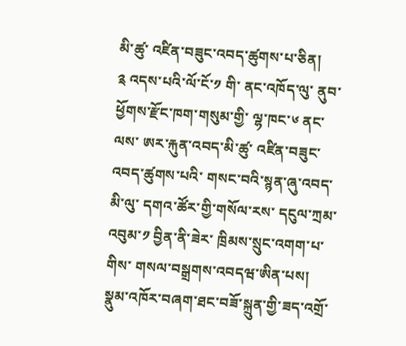མི་ཚུ་ འཛིན་བཟུང་འབད་ཚུགས་པ་ཅིན།
༉ འདས་པའི་ལོ་ངོ་༡ གི་ ནང་འཁོད་ལུ་ ནུབ་ཕྱོགས་རྫོང་ཁག་གསུམ་གྱི་ ལྷ་ཁང་༦ ནང་ལས་ ཨར་རྐུན་འབད་མི་ཚུ་ འཛིན་བཟུང་འབད་ཚུགས་པའི་ གསང་བའི་སྙན་ཞུ་འབད་མི་ལུ་ དགའ་ཚོར་གྱི་གསོལ་རས་ དངུལ་ཀྲམ་འབུམ་༡ བྱིན་ནི་ཟེར་ ཁྲིམས་སྲུང་འགག་པ་གིས་ གསལ་བསྒྲགས་འབདཝ་ཨིན་པས།
སྣུམ་འཁོར་བཞག་ཐང་བཟོ་སྐྲུན་གྱི་ཟད་འགྲོ་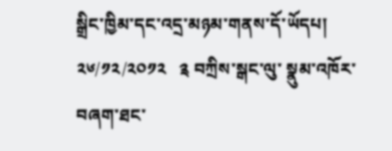སྒྲིང་ཁྱིམ་དང་འདྲ་མཉམ་གནས་དོ་ཡོདཔ།
༢༦/༡༢/༢༠༡༢   ༉ བཀྲིས་སྒང་ལུ་ སྣུམ་འཁོར་བཞག་ཐང་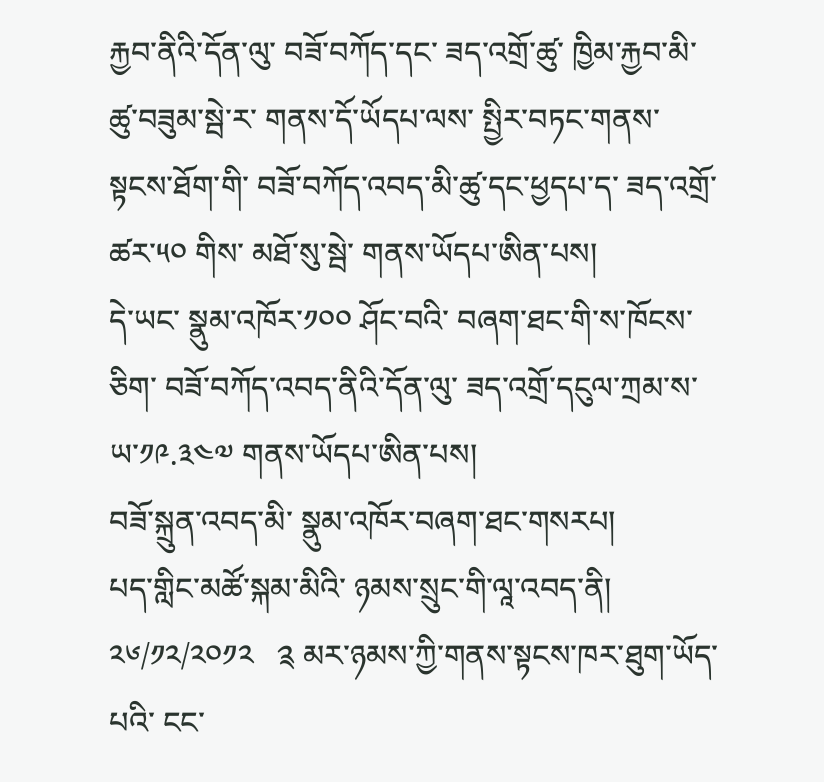རྐྱབ་ནིའི་དོན་ལུ་ བཟོ་བཀོད་དང་ ཟད་འགྲོ་ཚུ་ ཁྱིམ་རྐྱབ་མི་ཚུ་བཟུམ་སྦེ་ར་ གནས་དོ་ཡོདཔ་ལས་ སྤྱིར་བཏང་གནས་སྟངས་ཐོག་གི་ བཟོ་བཀོད་འབད་མི་ཚུ་དང་ཕྱདཔ་ད་ ཟད་འགྲོ་ཚར་༥༠ གིས་ མཐོ་སུ་སྦེ་ གནས་ཡོདཔ་ཨིན་པས།
དེ་ཡང་ སྣུམ་འཁོར་༡༠༠ ཤོང་བའི་ བཞག་ཐང་གི་ས་ཁོངས་ཅིག་ བཟོ་བཀོད་འབད་ནིའི་དོན་ལུ་ ཟད་འགྲོ་དངུལ་ཀྲམ་ས་ཡ་༡༩.༣༤༧ གནས་ཡོདཔ་ཨིན་པས།
བཟོ་སྐྲུན་འབད་མི་ སྣུམ་འཁོར་བཞག་ཐང་གསརཔ།
པད་གླིང་མཚོ་སྐམ་མིའི་ ཉམས་སྲུང་གི་ལཱ་འབད་ནི།
༢༦/༡༢/༢༠༡༢   ༉ མར་ཉམས་ཀྱི་གནས་སྟངས་ཁར་ཐུག་ཡོད་པའི་ ངང་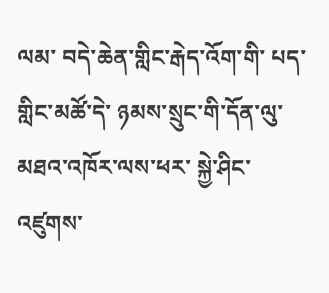ལམ་ བདེ་ཆེན་གླིང་རྒེད་འོག་གི་ པད་གླིང་མཚོ་དེ་ ཉམས་སྲུང་གི་དོན་ལུ་ མཐའ་འཁོར་ལས་ཕར་ སྐྱེ་ཤིང་འཛུགས་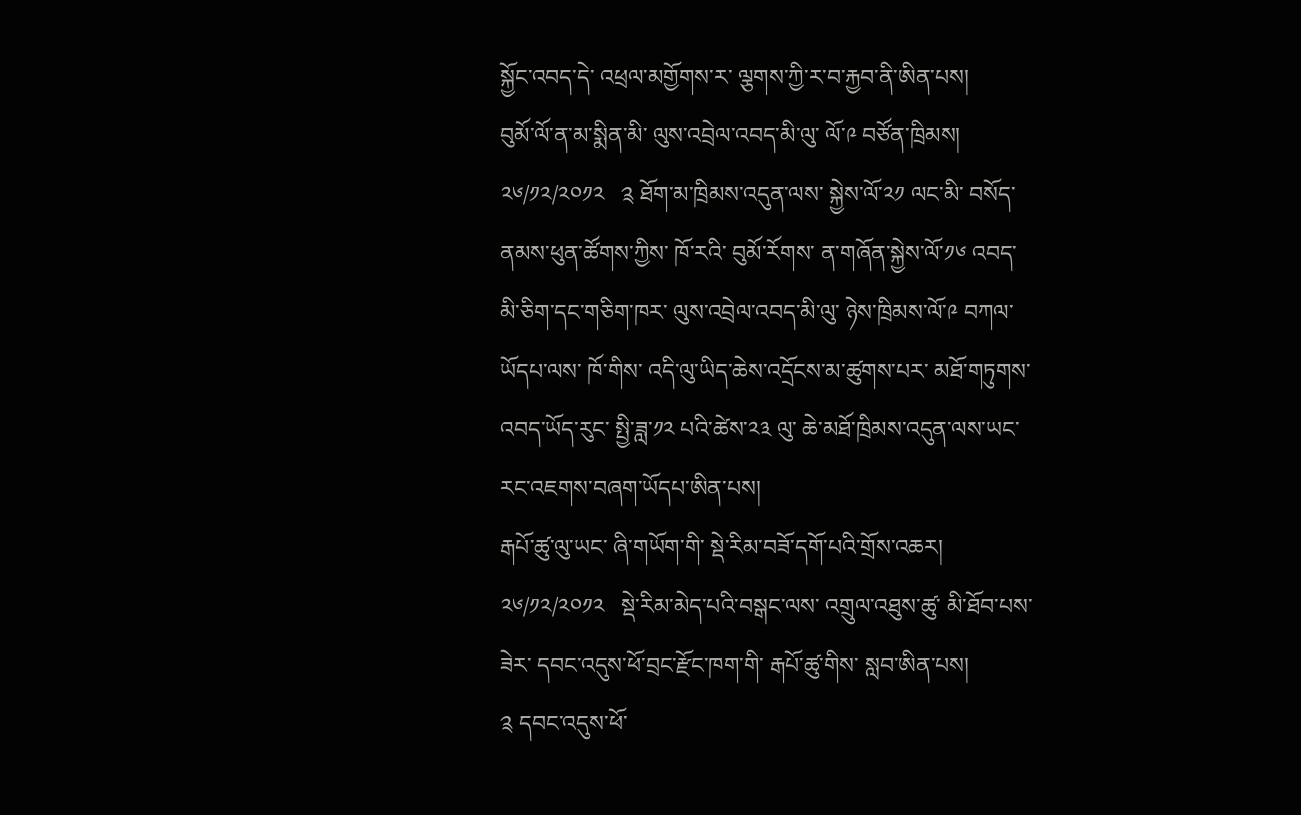སྐྱོང་འབད་དེ་ འཕྲལ་མགྱོགས་ར་ ལྕགས་ཀྱི་ར་བ་རྐྱབ་ནི་ཨིན་པས།
བུམོ་ལོ་ན་མ་སྨིན་མི་ ལུས་འབྲེལ་འབད་མི་ལུ་ ལོ་༩ བཙོན་ཁྲིམས།
༢༦/༡༢/༢༠༡༢   ༉ ཐོག་མ་ཁྲིམས་འདུན་ལས་ སྐྱེས་ལོ་༢༡ ལང་མི་ བསོད་ནམས་ཕུན་ཚོགས་ཀྱིས་ ཁོ་རའི་ བུམོ་རོགས་ ན་གཞོན་སྐྱེས་ལོ་༡༦ འབད་མི་ཅིག་དང་གཅིག་ཁར་ ལུས་འབྲེལ་འབད་མི་ལུ་ ཉེས་ཁྲིམས་ལོ་༩ བཀལ་ཡོདཔ་ལས་ ཁོ་གིས་ འདི་ལུ་ཡིད་ཆེས་འདྲོངས་མ་ཚུགས་པར་ མཐོ་གཏུགས་འབད་ཡོད་རུང་ སྤྱི་ཟླ་༡༢ པའི་ཚེས་༢༣ ལུ་ ཆེ་མཐོ་ཁྲིམས་འདུན་ལས་ཡང་ རང་འཇགས་བཞག་ཡོདཔ་ཨིན་པས།
རྒཔོ་ཚུ་ལུ་ཡང་ ཞི་གཡོག་གི་ སྡེ་རིམ་བཟོ་དགོ་པའི་གྲོས་འཆར།
༢༦/༡༢/༢༠༡༢   སྡེ་རིམ་མེད་པའི་བསྒང་ལས་ འགྲུལ་འཐུས་ཚུ་ མི་ཐོབ་པས་ཟེར་ དབང་འདུས་ཕོ་བྲང་རྫོང་ཁག་གི་ རྒཔོ་ཚུ་གིས་ སླབ་ཨིན་པས།
༉ དབང་འདུས་ཕོ་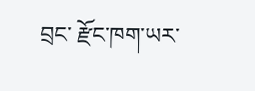བྲང་ རྫོང་ཁག་ཡར་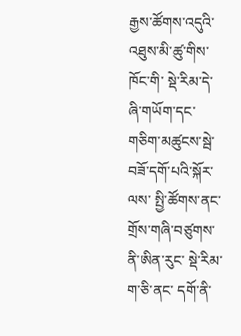རྒྱས་ཚོགས་འདུའི་ འཐུས་མི་ཚུ་གིས་ ཁོང་གི་ སྡེ་རིམ་དེ་ ཞི་གཡོག་དང་གཅིག་མཚུངས་སྦེ་ བཟོ་དགོ་པའི་སྐོར་ལས་ སྤྱི་ཚོགས་ནང་ གྲོས་གཞི་བཙུགས་ནི་ཨིན་རུང་ སྡེ་རིམ་ག་ཅི་ནང་ དགོ་ནི་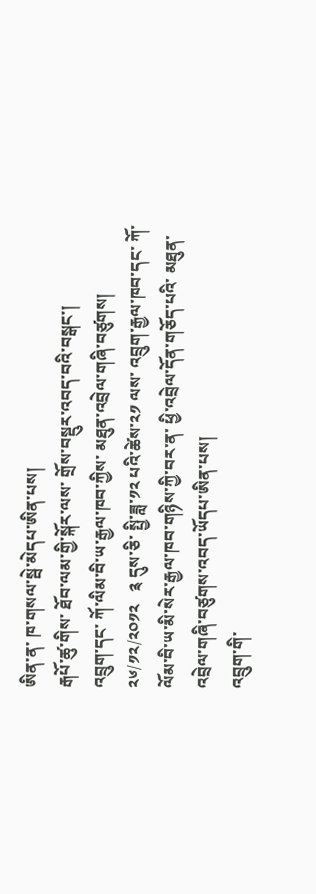ཨིན་ན་ ཁ་གསལ་སྦེ་མེདཔ་ཨིན་པས།
རྒཔོ་ཚུ་གིས་ ཐོབ་ལམ་གྱི་སྐོར་ལས་ གྲོས་བསྡུར་འབད་བའི་བསྒང་།
འབྲུག་དང་ ཀོ་ལིམ་བི་ཡ་རྒྱལ་ཁབ་ཀྱིས་ མཐུན་འབྲེལ་གཞི་བཙུགས།
༢༦/༡༢/༢༠༡༢   ༉ དུས་ཅི་ སྤྱི་ཟླ་༡༢ པའི་ཚེས་༢༡ ལས་ འབྲུག་རྒྱལ་ཁབ་དང་ ཀོ་ལོམ་བི་ཡ་མི་སེར་རྒྱལ་ཁབ་གཉིས་ཀྱི་བར་ན་ ཕྱི་འབྲེལ་དོན་གཅོད་པའི་ མཐུན་འབྲེལ་གཞི་བཙུགས་འབད་ཡོདཔ་ཨིན་པས།
འབྲུག་གི་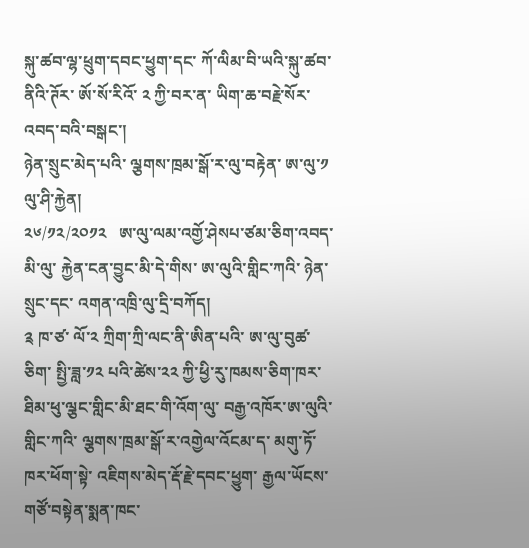སྐུ་ཚབ་ལྷ་ཕྲུག་དབང་ཕྱུག་དང་ ཀོ་ལིམ་བི་ཡའི་སྐུ་ཚབ་ ནིའི་ཊོར་ ཨོ་སོ་རིའོ་ ༢ ཀྱི་བར་ན་ ཡིག་ཆ་བརྗེ་སོར་འབད་བའི་བསྒང་།
ཉེན་སྲུང་མེད་པའི་ ལྕགས་ཁྲམ་སྒོ་ར་ལུ་བརྟེན་ ཨ་ལུ་༡ ལུ་ཤི་རྐྱེན།
༢༦/༡༢/༢༠༡༢   ཨ་ལུ་ལམ་འགྱོ་ཤེསཔ་ཙམ་ཅིག་འབད་མི་ལུ་ རྐྱེན་ངན་བྱུང་མི་དེ་གིས་ ཨ་ལུའི་གླིང་ཀའི་ ཉེན་སྲུང་དང་ འགན་འཁྲི་ལུ་དྲི་བཀོད།
༉ ཁ་ཙ་ ལོ་༢ ཀྲིག་ཀྲི་ལང་ནི་ཨིན་པའི་ ཨ་ལུ་བུཚ་ཅིག་ སྤྱི་ཟླ་༡༢ པའི་ཚེས་༢༢ ཀྱི་ཕྱི་རུ་ཁམས་ཅིག་ཁར་ ཐིམ་ཕུ་ལྕང་གླིང་མི་ཐང་གི་འོག་ལུ་ བརྒྱ་འཁོར་ཨ་ལུའི་གླིང་ཀའི་ ལྕགས་ཁྲམ་སྒོ་ར་འགྱེལ་འོངམ་ད་ མགུ་ཏོ་ཁར་ཕོག་སྟེ་ འཇིགས་མེད་རྡོ་རྗེ་དབང་ཕྱུག་ རྒྱལ་ཡོངས་གཙོ་བསྟེན་སྨན་ཁང་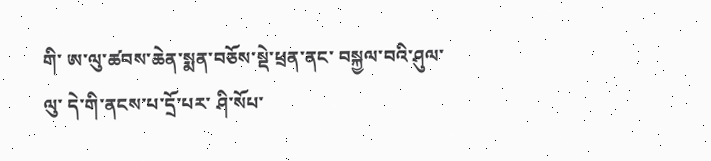གི་ ཨ་ལུ་ཚབས་ཆེན་སྨན་བཅོས་སྡེ་ཕྲན་ནང་ བསྐྱལ་བའི་ཤུལ་ལུ་ དེ་གི་ནངས་པ་དྲོ་པར་ ཤི་སོཔ་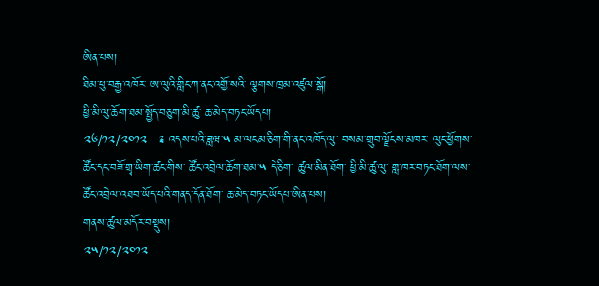ཨིན་པས།
ཐིམ་ཕུ་བརྒྱ་འཁོར་ ཨ་ལུའི་གླིང་ཀ་ནང་འགྱོ་སའི་ ལྕགས་ཁྲམ་འཛུལ་སྒོ།
ཕྱི་མི་ལུ་ཆོག་ཐམ་སྤྱོད་བཅུག་མི་ཚུ་ ཆ་མེད་བཏང་ཡོདཔ།
༢༦/༡༢/༢༠༡༢   ༉ འདས་པའི་ཟླཝ་༥ མ་ལངམ་ཅིག་གི་ནང་འཁོད་ལུ་ བསམ་གྲུབ་ལྗོངས་མཁར་ ལུང་ཕྱོགས་ཚོང་དང་བཟོ་གྲྭ་ཡིག་ཚང་གིས་ ཚོང་འབྲེལ་ཆོག་ཐམ་༥ དེ་ཅིག་ ཚུལ་མིན་ཐོག་ ཕྱི་མི་ཚུ་ལུ་ གླ་ཁར་བཏང་ཐོག་ལས་ ཚོང་འབྲེལ་འཐབ་ཡོད་པའི་གནད་དོན་ཐོག་ ཆ་མེད་བཏང་ཡོདཔ་ཨིན་པས།
གནས་ཚུལ་མདོར་བསྡུས།
༢༥/༡༢/༢༠༡༢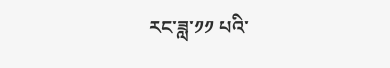རང་ཟླ་༡༡ པའི་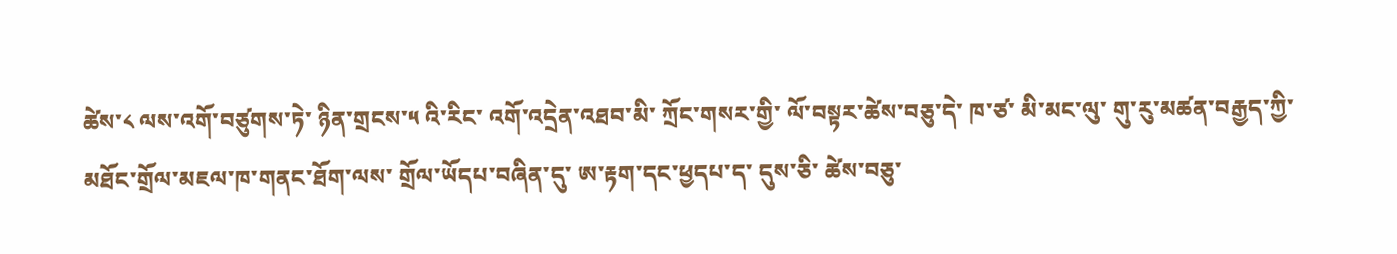ཚེས་༨ ལས་འགོ་བཙུགས་ཏེ་ ཉིན་གྲངས་༥ འི་རིང་ འགོ་འདྲེན་འཐབ་མི་ ཀྲོང་གསར་གྱི་ ལོ་བསྟར་ཚེས་བཅུ་དེ་ ཁ་ཙ་ མི་མང་ལུ་ གུ་རུ་མཚན་བརྒྱད་ཀྱི་ མཐོང་གྲོལ་མཇལ་ཁ་གནང་ཐོག་ལས་ གྲོལ་ཡོདཔ་བཞིན་དུ་ ཨ་རྟག་དང་ཕྱདཔ་ད་ དུས་ཅི་ ཚེས་བཅུ་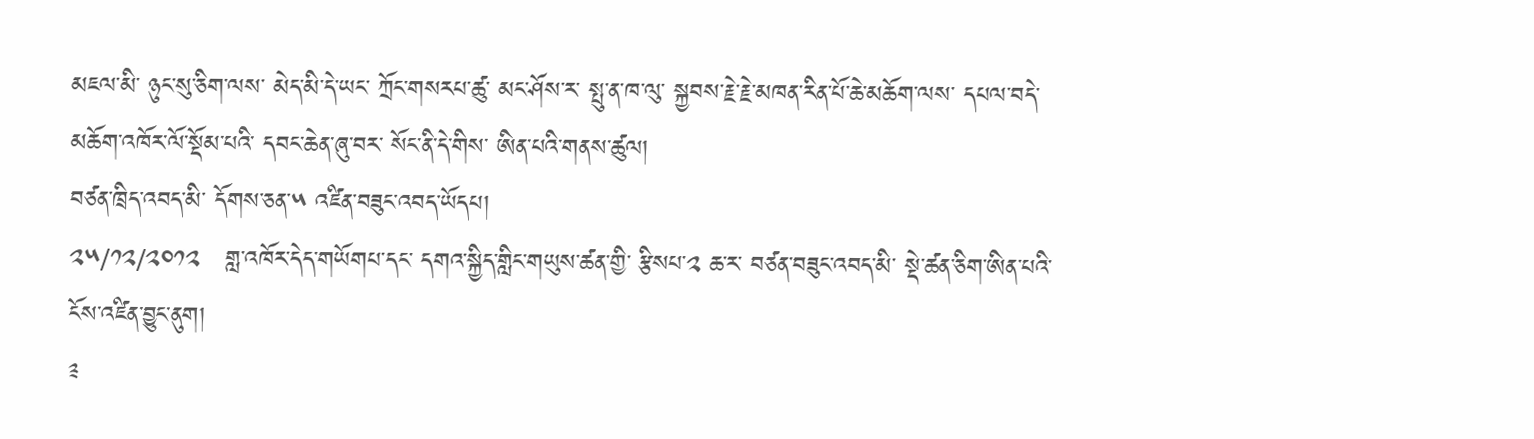མཇལ་མི་ ཉུང་སུ་ཅིག་ལས་ མེད་མི་དེ་ཡང་ ཀྲོང་གསརཔ་ཚུ་ མང་ཤོས་ར་ སྤུ་ན་ཁ་ལུ་ སྐྱབས་རྗེ་རྗེ་མཁན་རིན་པོ་ཆེ་མཆོག་ལས་ དཔལ་བདེ་མཆོག་འཁོར་ལོ་སྡོམ་པའི་ དབང་ཆེན་ཞུ་བར་ སོང་ནི་དེ་གིས་ ཨིན་པའི་གནས་ཚུལ།
བཙན་ཁྲིད་འབད་མི་ དོགས་ཅན་༥ འཛིན་བཟུང་འབད་ཡོདཔ།
༢༥/༡༢/༢༠༡༢   གླ་འཁོར་དེད་གཡོགཔ་དང་ དགའ་སྐྱིད་གླིང་གཡུས་ཚན་གྱི་ རྩིསཔ་༢ ཆ་ར་ བཙན་བཟུང་འབད་མི་ སྡེ་ཚན་ཅིག་ཨིན་པའི་ ངོས་འཛིན་བྱུང་ནུག།
༉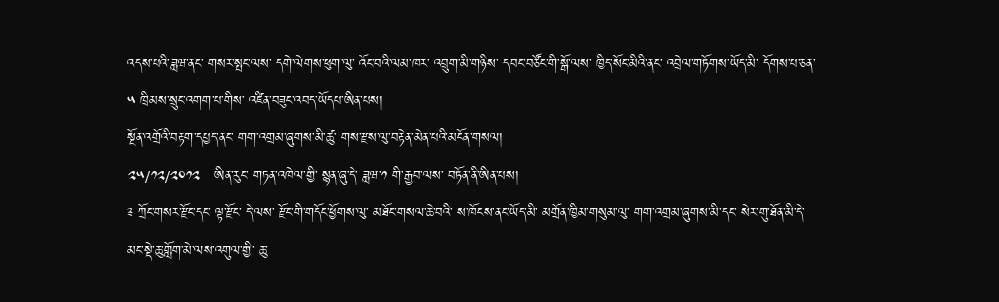འདས་པའི་ཟླཝ་ནང་ གསར་སྤང་ལས་ དགེ་ལེགས་ཕུག་ལུ་ འོང་བའི་ལམ་ཁར་ འབྲུག་མི་གཉིས་ དབང་བཙོང་གི་སྒོ་ལས་ ཁྱིད་སོང་མིའི་ནང་ འབྲེལ་གཏོགས་ཡོད་མི་ དོགས་པ་ཅན་༥ ཁྲིམས་སྲུང་འགག་པ་གིས་ འཛིན་བཟུང་འབད་ཡོདཔ་ཨིན་པས།
སྔོན་འགྲོའི་བརྟག་དཔྱད་ནང་ གག་འགྲམ་ཞུགས་མི་ཚུ་ གས་རྫས་ལུ་བརྟེན་མེན་པའི་མངོན་གསལ།
༢༥/༡༢/༢༠༡༢   ཨིན་རུང་ གཏན་འཁེལ་གྱི་ སྙན་ཞུ་དེ་ ཟླཝ་༡ གི་རྒྱབ་ལས་ བཏོན་ནི་ཨིན་པས།
༉ ཀྲོང་གསར་རྫོང་དང་ ལྟ་རྫོང་ དེ་ལས་ རྫོང་གི་གདོང་ཕྱོགས་ལུ་ མཐོང་གསལ་ཆེ་བའི་ ས་ཁོངས་ནང་ཡོད་མི་ མགྲོན་ཁྱིམ་གསུམ་ལུ་ གག་འགྲམ་ཞུགས་མི་དང་ སེར་གུ་ཐོན་མི་དེ་ མང་སྡེ་ཆུ་གློག་མེ་ལས་འགུལ་གྱི་ ཆུ་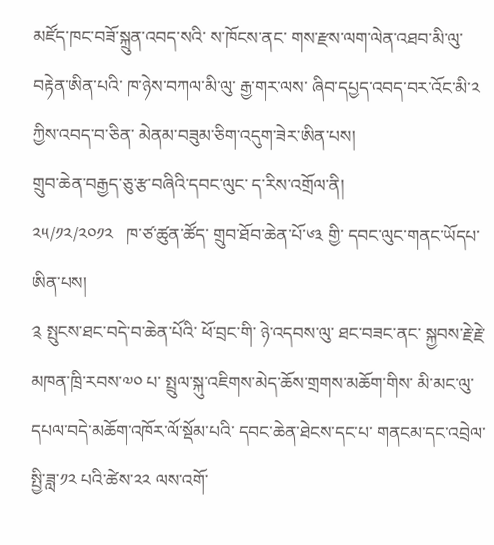མཛོད་ཁང་བཟོ་སྐྲུན་འབད་སའི་ ས་ཁོངས་ནང་ གས་རྫས་ལག་ལེན་འཐབ་མི་ལུ་བརྟེན་ཨིན་པའི་ ཁ་ཉེས་བཀལ་མི་ལུ་ རྒྱ་གར་ལས་ ཞིབ་དཔྱད་འབད་བར་འོང་མི་༢ ཀྱིས་འབད་བ་ཅིན་ མེནམ་བཟུམ་ཅིག་འདུག་ཟེར་ཨིན་པས།
གྲུབ་ཆེན་བརྒྱད་ཅུ་རྩ་བཞིའི་དབང་ལུང་ ད་རིས་འགྲོལ་ནི།
༢༥/༡༢/༢༠༡༢   ཁ་ཙ་ཚུན་ཚོད་ གྲུབ་ཐོབ་ཆེན་པོ་༦༣ གྱི་ དབང་ལུང་གནང་ཡོདཔ་ཨིན་པས།
༉ སྤུངས་ཐང་བདེ་བ་ཆེན་པོའི་ ཕོ་བྲང་གི་ ཉེ་འདབས་ལུ་ ཐང་བཟང་ནང་ སྐྱབས་རྗེ་རྗེ་མཁན་ཁྲི་རབས་༧༠ པ་ སྤྲུལ་སྐུ་འཇིགས་མེད་ཆོས་གྲགས་མཆོག་གིས་ མི་མང་ལུ་ དཔལ་བདེ་མཆོག་འཁོར་ལོ་སྡོམ་པའི་ དབང་ཆེན་ཐེངས་དང་པ་ གནངམ་དང་འབྲེལ་ སྤྱི་ཟླ་༡༢ པའི་ཚེས་༢༢ ལས་འགོ་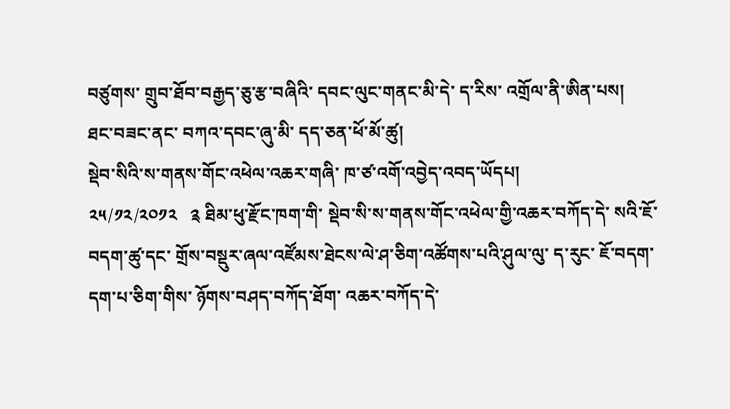བཙུགས་ གྲུབ་ཐོབ་བརྒྱད་ཅུ་རྩ་བཞིའི་ དབང་ལུང་གནང་མི་དེ་ ད་རིས་ འགྲོལ་ནི་ཨིན་པས།
ཐང་བཟང་ནང་ བཀའ་དབང་ཞུ་མི་ དད་ཅན་ཕོ་མོ་ཚུ།
སྡེབ་སིའི་ས་གནས་གོང་འཕེལ་འཆར་གཞི་ ཁ་ཙ་འགོ་འབྱེད་འབད་ཡོདཔ།
༢༥/༡༢/༢༠༡༢   ༉ ཐིམ་ཕུ་རྫོང་ཁག་གི་ སྡེབ་སི་ས་གནས་གོང་འཕེལ་གྱི་འཆར་བཀོད་དེ་ སའི་ཇོ་བདག་ཚུ་དང་ གྲོས་བསྡུར་ཞལ་འཛོམས་ཐེངས་ལེ་ཤ་ཅིག་འཚོགས་པའི་ཤུལ་ལུ་ ད་རུང་ ཇོ་བདག་དག་པ་ཅིག་གིས་ ཉོགས་བཤད་བཀོད་ཐོག་ འཆར་བཀོད་དེ་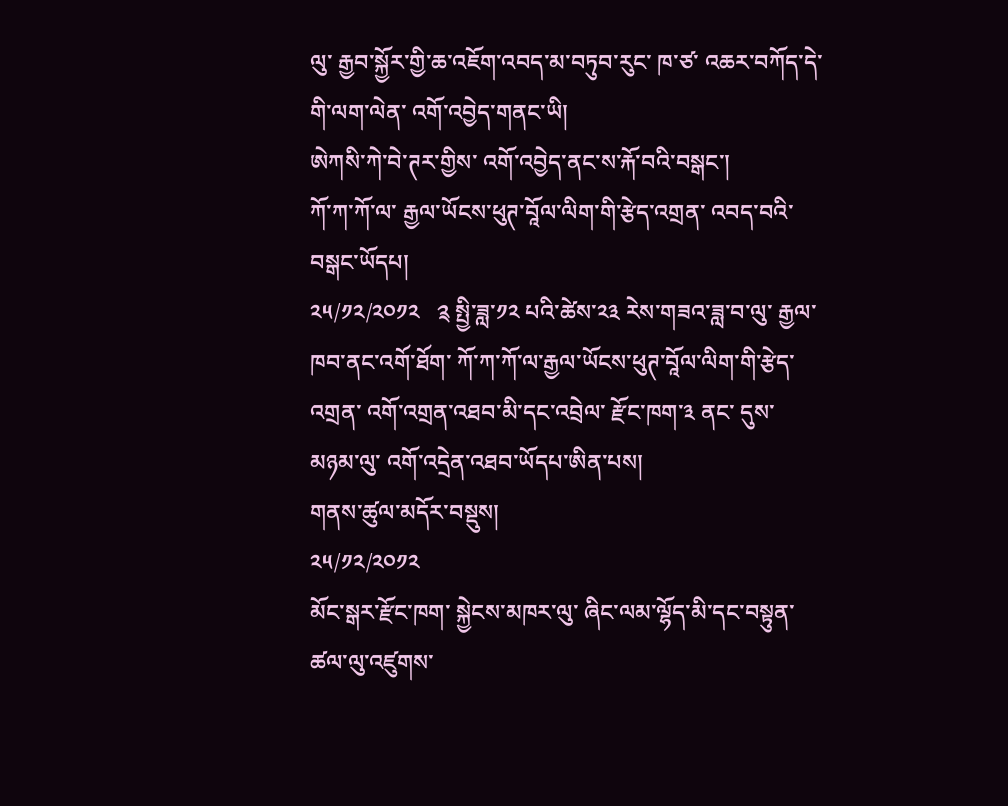ལུ་ རྒྱབ་སྐྱོར་གྱི་ཆ་འཇོག་འབད་མ་བཏུབ་རུང་ ཁ་ཙ་ འཆར་བཀོད་དེ་གི་ལག་ལེན་ འགོ་འབྱེད་གནང་ཡི།
ཨེཀསི་ཀེ་བེ་ཊར་གྱིས་ འགོ་འབྱེད་ནང་ས་རྐོ་བའི་བསྒང་།
ཀོ་ཀ་ཀོ་ལ་ རྒྱལ་ཡོངས་ཕུཊ་བཱོལ་ལིག་གི་རྩེད་འགྲན་ འབད་བའི་བསྒང་ཡོདཔ།
༢༥/༡༢/༢༠༡༢   ༉ སྤྱི་ཟླ་༡༢ པའི་ཚེས་༢༣ རེས་གཟའ་ཟླ་བ་ལུ་ རྒྱལ་ཁབ་ནང་འགོ་ཐོག་ ཀོ་ཀ་ཀོ་ལ་རྒྱལ་ཡོངས་ཕུཊ་བཱོལ་ལིག་གི་རྩེད་འགྲན་ འགོ་འགྲན་འཐབ་མི་དང་འབྲེལ་ རྫོང་ཁག་༣ ནང་ དུས་མཉམ་ལུ་ འགོ་འདྲེན་འཐབ་ཡོདཔ་ཨིན་པས།
གནས་ཚུལ་མདོར་བསྡུས།
༢༥/༡༢/༢༠༡༢
མོང་སྒར་རྫོང་ཁག་ སྐྱེངས་མཁར་ལུ་ ཞིང་ལམ་ལྷོད་མི་དང་བསྟུན་ ཚལ་ལུ་འཛུགས་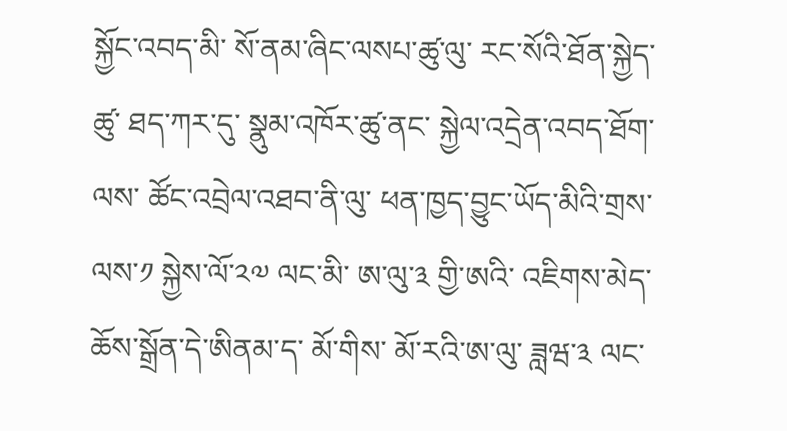སྐྱོང་འབད་མི་ སོ་ནམ་ཞིང་ལསཔ་ཚུ་ལུ་ རང་སོའི་ཐོན་སྐྱེད་ཚུ་ ཐད་ཀར་དུ་ སྣུམ་འཁོར་ཚུ་ནང་ སྐྱེལ་འདྲེན་འབད་ཐོག་ལས་ ཚོང་འབྲེལ་འཐབ་ནི་ལུ་ ཕན་ཁྱད་བྱུང་ཡོད་མིའི་གྲས་ལས་༡ སྐྱེས་ལོ་༢༧ ལང་མི་ ཨ་ལུ་༣ གྱི་ཨའི་ འཇིགས་མེད་ཆོས་སྒྲོན་དེ་ཨིནམ་ད་ མོ་གིས་ མོ་རའི་ཨ་ལུ་ ཟླཝ་༣ ལང་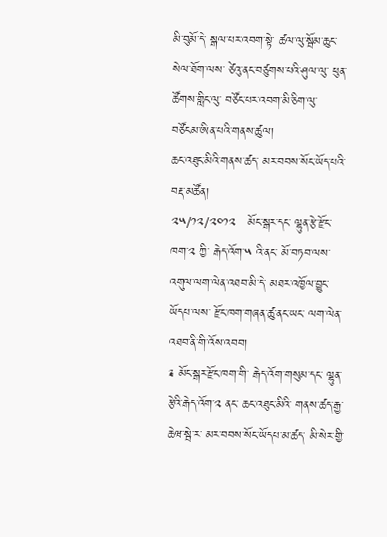མི་བུམོ་དེ་ སྒལ་པར་འབག་སྟེ་ ཚལ་ལུ་སྦོམ་ཆུང་སེལ་ཐོག་ལས་ ཙེའུ་ནང་བཙུགས་པའི་ཤུལ་ལུ་ ཕུན་ཚོགས་གླིང་ལུ་ བཙོང་པར་འབག་མི་ཅིག་ལུ་ བཙོངམ་ཨིན་པའི་གནས་ཚུལ།
ཆང་འཐུང་མིའི་གནས་ཚད་ མར་བབས་སོང་ཡོད་པའི་བརྡ་མཚོན།
༢༥/༡༢/༢༠༡༢   མོང་སྒར་དང་ ལྷུན་རྩེ་རྫོང་ཁག་༢ ཀྱི་ རྒེད་འོག་༥ འི་ནང་ མོ་བཏབ་ལས་འགུལ་ལག་ལེན་འཐབ་མི་དེ་ མཐར་འཁྱོལ་བྱུང་ཡོདཔ་ལས་ རྫོང་ཁག་གཞན་ཚུ་ནང་ཡང་ ལག་ལེན་འཐབ་ནི་གི་འོས་འབབ།
༉ མོང་སྒར་རྫོང་ཁག་གི་ རྒེད་འོག་གསུམ་དང་ ལྷུན་རྩེའི་རྒེད་འོག་༢ ནང་ ཆང་འཐུང་མིའི་ གནས་ཚད་རྒྱ་ཆེཝ་སྦེ་ར་ མར་བབས་སོང་ཡོདཔ་མ་ཚད་ མི་སེར་གྱི་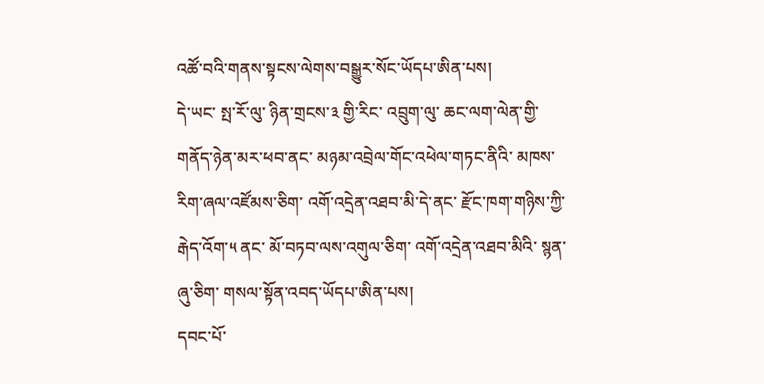འཚོ་བའི་གནས་སྟངས་ལེགས་བསྒྱུར་སོང་ཡོདཔ་ཨིན་པས།
དེ་ཡང་ སྤ་རོ་ལུ་ ཉིན་གྲངས་༣ གྱི་རིང་ འབྲུག་ལུ་ ཆང་ལག་ལེན་གྱི་ གནོད་ཉེན་མར་ཕབ་ནང་ མཉམ་འབྲེལ་གོང་འཕེལ་གཏང་ནིའི་ མཁས་རིག་ཞལ་འཛོམས་ཅིག་ འགོ་འདྲེན་འཐབ་མི་དེ་ནང་ རྫོང་ཁག་གཉིས་ཀྱི་ རྒེད་འོག་༥ ནང་ མོ་བཏབ་ལས་འགུལ་ཅིག་ འགོ་འདྲེན་འཐབ་མིའི་ སྙན་ཞུ་ཅིག་ གསལ་སྟོན་འབད་ཡོདཔ་ཨིན་པས།
དབང་པོ་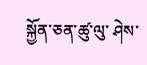སྐྱོན་ཅན་ཚུ་ལུ་ ཤེས་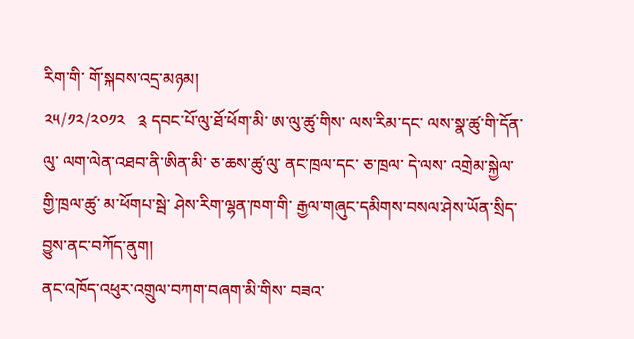རིག་གི་ གོ་སྐབས་འདྲ་མཉམ།
༢༥/༡༢/༢༠༡༢   ༉ དབང་པོ་ལུ་ཐོ་ཕོག་མི་ ཨ་ལུ་ཚུ་གིས་ ལས་རིམ་དང་ ལས་སྣ་ཚུ་གི་དོན་ལུ་ ལག་ལེན་འཐབ་ནི་ཨིན་མི་ ཅ་ཆས་ཚུ་ལུ་ ནང་ཁྲལ་དང་ ཅ་ཁྲལ་ དེ་ལས་ འགྲེམ་སྐྱེལ་གྱི་ཁྲལ་ཚུ་ མ་ཕོགཔ་སྦེ་ ཤེས་རིག་ལྷན་ཁག་གི་ རྒྱལ་གཞུང་དམིགས་བསལ་ཤེས་ཡོན་སྲིད་བྱུས་ནང་བཀོད་ནུག།
ནང་འཁོད་འཕུར་འགྲུལ་བཀག་བཞག་མི་གིས་ བཟའ་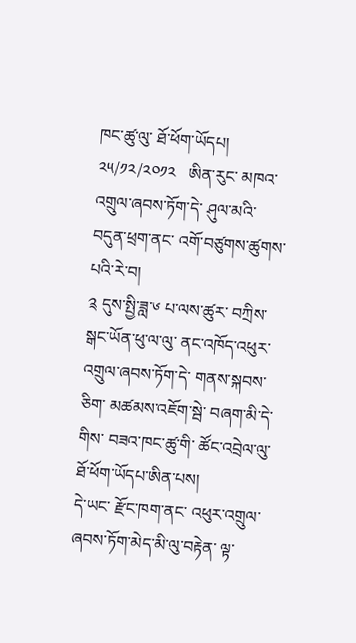ཁང་ཚུ་ལུ་ ཐོ་ཕོག་ཡོདཔ།
༢༥/༡༢/༢༠༡༢   ཨིན་རུང་ མཁའ་འགྲུལ་ཞབས་ཏོག་དེ་ ཤུལ་མའི་བདུན་ཕྲག་ནང་ འགོ་བཙུགས་ཚུགས་པའི་རེ་བ།
༉ དུས་སྤྱི་ཟླ་༦ པ་ལས་ཚུར་ བཀྲིས་སྒང་ཡོན་ཕུ་ལ་ལུ་ ནང་འཁོད་འཕུར་འགྲུལ་ཞབས་ཏོག་དེ་ གནས་སྐབས་ཅིག་ མཚམས་འཇོག་སྦེ་ བཞག་མི་དེ་གིས་ བཟའ་ཁང་ཚུ་གི་ ཚོང་འབྲེལ་ལུ་ ཐོ་ཕོག་ཡོདཔ་ཨིན་པས།
དེ་ཡང་ རྫོང་ཁག་ནང་ འཕུར་འགྲུལ་ཞབས་ཏོག་མེད་མི་ལུ་བརྟེན་ ལྟ་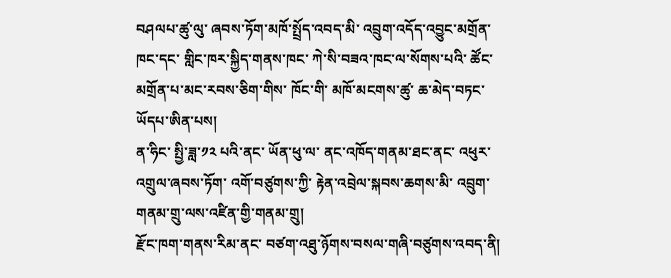བཤལཔ་ཚུ་ལུ་ ཞབས་ཏོག་མཁོ་སྤྲོད་འབད་མི་ འབྲུག་འདོད་འབྱུང་མགྲོན་ཁང་དང་ གླིང་ཁར་སྐྱིད་གནས་ཁང་ ཀེ་སི་བཟའ་ཁང་ལ་སོགས་པའི་ ཚོང་མགྲོན་པ་མང་རབས་ཅིག་གིས་ ཁོང་གི་ མཁོ་མངགས་ཚུ་ ཆ་མེད་བཏང་ཡོདཔ་ཨིན་པས།
ན་ཧིང་ སྤྱི་ཟླ་༡༢ པའི་ནང་ ཡོན་ཕུ་ལ་ ནང་འཁོད་གནམ་ཐང་ནང་ འཕུར་འགྲུལ་ཞབས་ཏོག་ འགོ་བཙུགས་ཀྱི་ རྟེན་འབྲེལ་སྐབས་ཆགས་མི་ འབྲུག་གནམ་གྲུ་ལས་འཛིན་གྱི་གནམ་གྲུ།
རྫོང་ཁག་གནས་རིམ་ནང་ བཙག་འཐུ་ཉོགས་བསལ་གཞི་བཙུགས་འབད་ནི།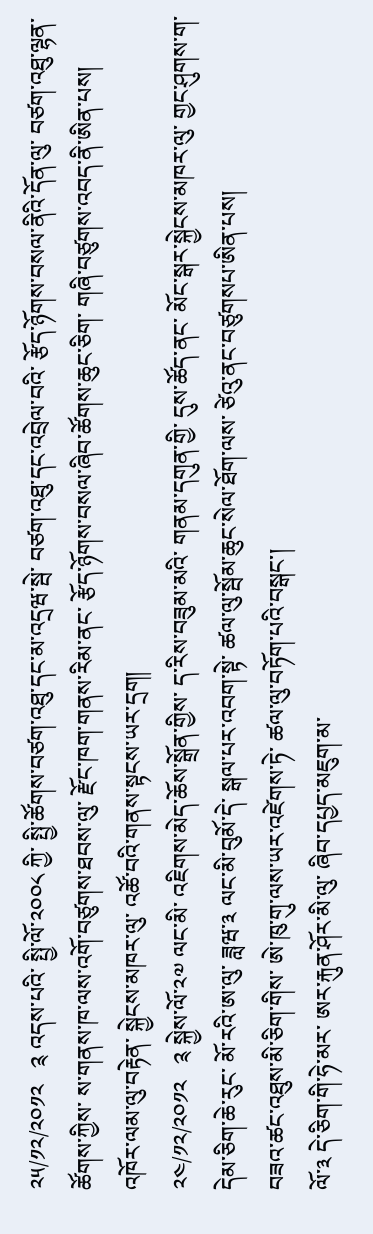༢༥/༡༢/༢༠༡༢   ༉ འདས་པའི་ སྤྱི་ལོ་༢༠༠༨ ཀྱི་ སྤྱི་ཚོགས་བཙག་འཐུ་དང་མ་འདྲཝ་སྦེ་ བཙག་འཐུ་དང་འབྲེལ་བའི་ རྩོད་ཉོགས་བསལ་ནིའི་དོན་ལུ་ བཙག་འཐུ་ལྷན་ཚོགས་ཀྱིས་ ས་གནས་ཁ་ལས་འགོ་བཙུགས་ཐབས་ལུ་ རྫོང་ཁག་གནས་རིམ་ནང་ རྩོད་ཉོགས་བསལ་ཞིབ་ཚོགས་ཆུང་ཅིག་ གཞི་བཙུགས་འབད་ནི་ཨིན་པས།
འཁོར་ལམ་ལུ་བརྟེན་ སྐྱེངས་མཁར་ལུ་ འཚོ་བའི་གནས་སྟངས་ཡར་དྲག།
༢༤/༡༢/༢༠༡༢   ༉ སྐྱེས་ལོ་༢༧ ལང་མི་ འཇིགས་མེད་ཆོས་སྒྲོན་གྱིས་ ད་རིས་བཟུམ་མའི་ གནམ་དགུན་གྱི་ དུས་ཚོད་ནང་ མོང་སྒར་སྐྱེངས་མཁར་ལུ་ གྱང་ཤུགས་ག་དེམ་ཅིག་ཆེ་རུང་ མོ་རའི་ཨ་ལུ་ ཟླཝ་༣ ལང་མི་བུམོ་དེ་ སྒལ་པར་འབག་སྟེ་ ཚལ་ལུ་སྦོམ་ཆུང་སེལ་ཐོག་ལས་ ཙེའུ་ནང་བཙུགསཔ་ཨིན་པས།
བཟའ་ཚང་འཐུས་མི་ཅིག་གིས་ ཨེ་ཁུ་གུ་ལས་ཡར་འཛེགས་ཏེ་ ཚལ་ལུ་བཏོག་པའི་བསྒང་།
ལོ་༣ དེ་ཅིག་གི་ཧེ་མར་ ཨར་རྐུན་ཤོར་མི་ལུ་ ཞིབ་དཔྱད་མཇུག་མ་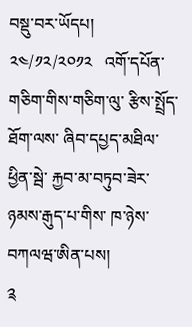བསྡུ་བར་ཡོདཔ།
༢༤/༡༢/༢༠༡༢   འགོ་དཔོན་གཅིག་གིས་གཅིག་ལུ་ རྩིས་སྤྲོད་ཐོག་ལས་ ཞིབ་དཔྱད་མཐིལ་ཕྱིན་སྦེ་ རྐྱབ་མ་བཏུབ་ཟེར་ ཉམས་རྒུད་པ་གིས་ ཁ་ཉེས་བཀལཝ་ཨིན་པས།
༉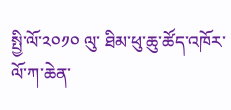སྤྱི་ལོ་༢༠༡༠ ལུ་ ཐིམ་ཕུ་ཆུ་ཚོད་འཁོར་ལོ་ཀ་ཆེན་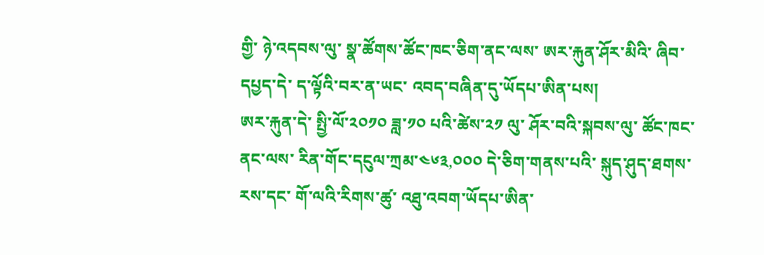གྱི་ ཉེ་འདབས་ལུ་ སྣ་ཚོགས་ཚོང་ཁང་ཅིག་ནང་ལས་ ཨར་རྐུན་ཤོར་མིའི་ ཞིབ་དཔྱད་དེ་ ད་ལྟོའི་བར་ན་ཡང་ འབད་བཞིན་དུ་ཡོདཔ་ཨིན་པས།
ཨར་རྐུན་དེ་ སྤྱི་ལོ་༢༠༡༠ ཟླ་༡༠ པའི་ཚེས་༢༡ ལུ་ ཤོར་བའི་སྐབས་ལུ་ ཚོང་ཁང་ནང་ལས་ རིན་གོང་དངུལ་ཀྲམ་༤༦༣,༠༠༠ དེ་ཅིག་གནས་པའི་ སྐུད་ཤུད་ཐགས་རས་དང་ གོ་ལའི་རིགས་ཚུ་ འཐུ་འབག་ཡོདཔ་ཨིན་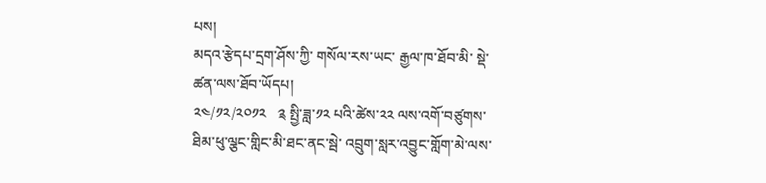པས།
མདའ་རྩེདཔ་དྲག་ཤོས་ཀྱི་ གསོལ་རས་ཡང་ རྒྱལ་ཁ་ཐོབ་མི་ སྡེ་ཚན་ལས་ཐོབ་ཡོདཔ།
༢༤/༡༢/༢༠༡༢   ༉ སྤྱི་ཟླ་༡༢ པའི་ཚེས་༢༢ ལས་འགོ་བཙུགས་ ཐིམ་ཕུ་ལྕང་གླིང་མི་ཐང་ནང་སྦེ་ འབྲུག་སླར་འབྱུང་གློག་མེ་ལས་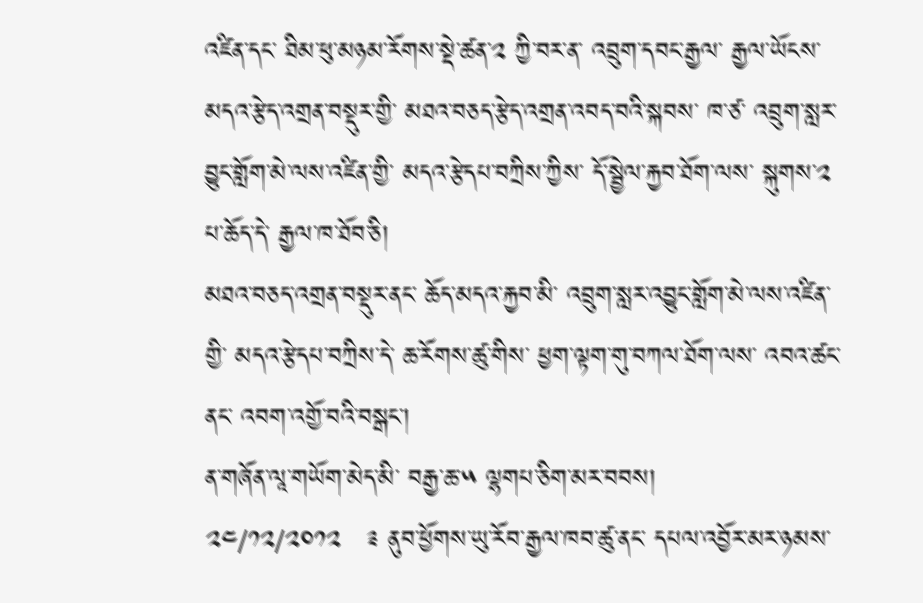འཛིན་དང་ ཐིམ་ཕུ་མཉམ་རོགས་སྡེ་ཚན་༢ ཀྱི་བར་ན་ འབྲུག་དབང་རྒྱལ་ རྒྱལ་ཡོངས་མདའ་རྩེད་འགྲན་བསྡུར་གྱི་ མཐའ་བཅད་རྩེད་འགྲན་འབད་བའི་སྐབས་ ཁ་ཙ་ འབྲུག་སླར་བྱུང་གློག་མེ་ལས་འཛིན་གྱི་ མདའ་རྩེདཔ་བཀྲིས་ཀྱིས་ དོ་སྦྱེལ་རྐྱབ་ཐོག་ལས་ སྐུགས་༢ པ་ཆོད་དེ་ རྒྱལ་ཁ་ཐོབ་ཅི།
མཐའ་བཅད་འགྲན་བསྡུར་ནང་ ཆོད་མདའ་རྐྱབ་མི་ འབྲུག་སླར་འབྱུང་གློག་མེ་ལས་འཛིན་གྱི་ མདའ་རྩེདཔ་བཀྲིས་དེ་ ཆ་རོགས་ཚུ་གིས་ ཕྱག་ལྟག་གུ་བཀལ་ཐོག་ལས་ འབའ་ཚང་ནང་ འབག་འགྱོ་བའི་བསྒང་།
ན་གཞོན་ལཱ་གཡོག་མེད་མི་ བརྒྱ་ཆ་༥ ལྷགཔ་ཅིག་མར་བབས།
༢༤/༡༢/༢༠༡༢   ༉ ནུབ་ཕྱོགས་ཡུ་རོབ་རྒྱལ་ཁབ་ཚུ་ནང་ དཔལ་འབྱོར་མར་ཉམས་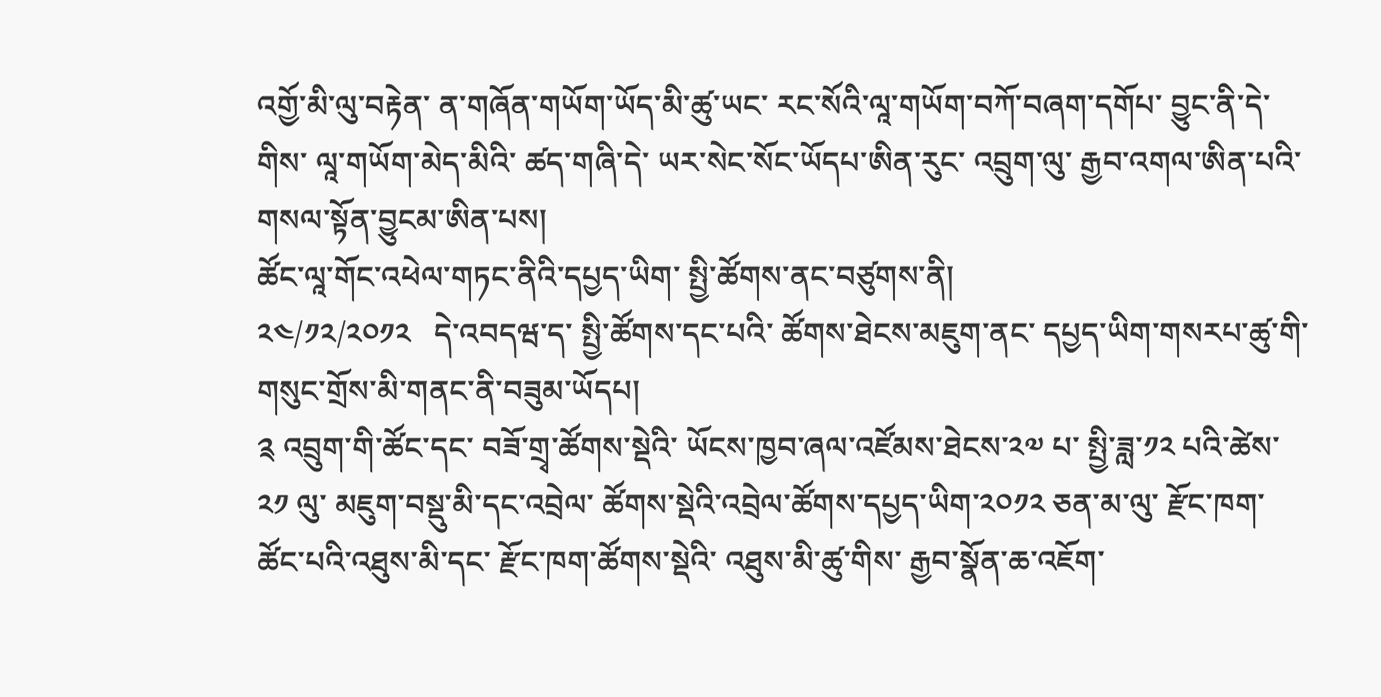འགྱོ་མི་ལུ་བརྟེན་ ན་གཞོན་གཡོག་ཡོད་མི་ཚུ་ཡང་ རང་སོའི་ལཱ་གཡོག་བཀོ་བཞག་དགོཔ་ བྱུང་ནི་དེ་གིས་ ལཱ་གཡོག་མེད་མིའི་ ཚད་གཞི་དེ་ ཡར་སེང་སོང་ཡོདཔ་ཨིན་རུང་ འབྲུག་ལུ་ རྒྱབ་འགལ་ཨིན་པའི་ གསལ་སྟོན་བྱུངམ་ཨིན་པས།
ཚོང་ལཱ་གོང་འཕེལ་གཏང་ནིའི་དཔྱད་ཡིག་ སྤྱི་ཚོགས་ནང་བཙུགས་ནི།
༢༤/༡༢/༢༠༡༢   དེ་འབདཝ་ད་ སྤྱི་ཚོགས་དང་པའི་ ཚོགས་ཐེངས་མཇུག་ནང་ དཔྱད་ཡིག་གསརཔ་ཚུ་གི་ གསུང་གྲོས་མི་གནང་ནི་བཟུམ་ཡོདཔ།
༉ འབྲུག་གི་ཚོང་དང་ བཟོ་གྲྭ་ཚོགས་སྡེའི་ ཡོངས་ཁྱབ་ཞལ་འཛོམས་ཐེངས་༢༧ པ་ སྤྱི་ཟླ་༡༢ པའི་ཚེས་༢༡ ལུ་ མཇུག་བསྡུ་མི་དང་འབྲེལ་ ཚོགས་སྡེའི་འབྲེལ་ཚོགས་དཔྱད་ཡིག་༢༠༡༢ ཅན་མ་ལུ་ རྫོང་ཁག་ཚོང་པའི་འཐུས་མི་དང་ རྫོང་ཁག་ཚོགས་སྡེའི་ འཐུས་མི་ཚུ་གིས་ རྒྱབ་སྣོན་ཆ་འཇོག་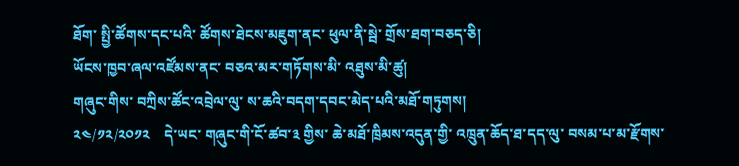ཐོག་ སྤྱི་ཚོགས་དང་པའི་ ཚོགས་ཐེངས་མཇུག་ནང་ ཕུལ་ནི་སྦེ་ གྲོས་ཐག་བཅད་ཅི།
ཡོངས་ཁྱབ་ཞལ་འཛོམས་ནང་ བཅའ་མར་གཏོགས་མི་ འཐུས་མི་ཚུ།
གཞུང་གིས་ བཀྲིས་ཚོང་འབྲེལ་ལུ་ ས་ཆའི་བདག་དབང་མེད་པའི་མཐོ་གཏུགས།
༢༤/༡༢/༢༠༡༢    དེ་ཡང་ གཞུང་གི་ངོ་ཚབ་༣ གྱིས་ ཆེ་མཐོ་ཁྲིམས་འདུན་གྱི་ འཁྲུན་ཆོད་ཐ་དད་ལུ་ བསམ་པ་མ་རྫོགས་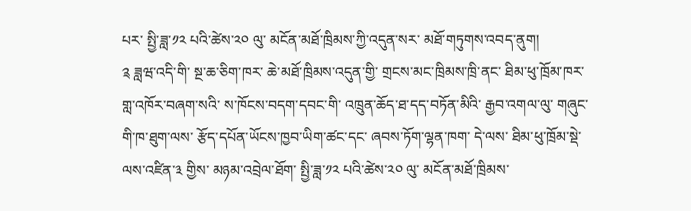པར་ སྤྱི་ཟླ་༡༢ པའི་ཚེས་༢༠ ལུ་ མངོན་མཐོ་ཁྲིམས་ཀྱི་འདུན་སར་ མཐོ་གཏུགས་འབད་ནུག།
༉ ཟླཝ་འདི་གི་ སྔ་ཆ་ཅིག་ཁར་ ཆེ་མཐོ་ཁྲིམས་འདུན་གྱི་ གྲངས་མང་ཁྲིམས་ཁྲི་ནང་ ཐིམ་ཕུ་ཁྲོམ་ཁར་ གླ་འཁོར་བཞག་སའི་ ས་ཁོངས་བདག་དབང་གི་ འཁྲུན་ཆོད་ཐ་དད་བཏོན་མིའི་ རྒྱབ་འགལ་ལུ་ གཞུང་གི་ཁ་ཐུག་ལས་ རྩོད་དཔོན་ཡོངས་ཁྱབ་ཡིག་ཚང་དང་ ཞབས་ཏོག་ལྷན་ཁག་ དེ་ལས་ ཐིམ་ཕུ་ཁྲོམ་སྡེ་ལས་འཛིན་༣ གྱིས་ མཉམ་འབྲེལ་ཐོག་ སྤྱི་ཟླ་༡༢ པའི་ཚེས་༢༠ ལུ་ མངོན་མཐོ་ཁྲིམས་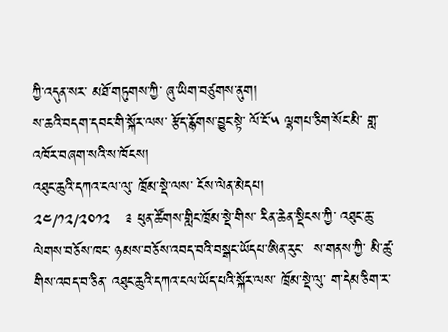ཀྱི་འདུན་སར་ མཐོ་གཏུགས་ཀྱི་ ཞུ་ཡིག་བཙུགས་ནུག།
ས་ཆའི་བདག་དབང་གི་སྐོར་ལས་ རྩོད་རྙོགས་བྱུང་སྟེ་ ལོ་ངོ་༥ ལྷགཔ་ཅིག་སོང་མི་ གླ་འཁོར་བཞག་སའི་ས་ཁོངས།
འཐུང་ཆུའི་དཀའ་ངལ་ལུ་ ཁྲོམ་སྡེ་ལས་ ངོས་ལེན་མེདཔ།
༢༤/༡༢/༢༠༡༢   ༉ ཕུན་ཚོགས་གླིང་ཁྲོམ་སྡེ་གིས་ རིན་ཆེན་སྡིངས་ཀྱི་ འཐུང་ཆུ་ལེགས་བཅོས་ཁང་ ཉམས་བཅོས་འབད་བའི་བསྒང་ཡོདཔ་ཨིན་རུང་  ས་གནས་ཀྱི་ མི་ཚུ་གིས་འབད་བ་ཅིན་ འཐུང་ཆུའི་དཀའ་ངལ་ཡོད་པའི་སྐོར་ལས་ ཁྲོམ་སྡེ་ལུ་ ག་དེམ་ཅིག་ར་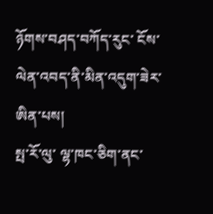ཉོགས་བཤད་བཀོད་རུང་ ངོས་ལེན་འབད་ནི་མིན་འདུག་ཟེར་ཨིན་པས།
སྤ་རོ་ལུ་ ལྷ་ཁང་ཅིག་ནང་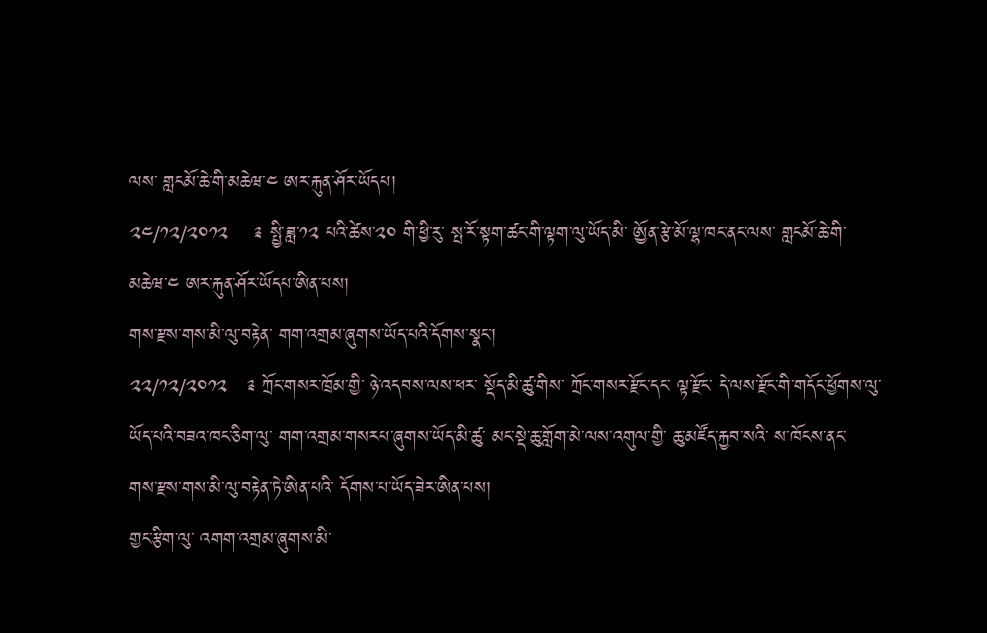ལས་ གླངམོ་ཆེ་གི་མཆེཝ་༤ ཨར་རྐུན་ཤོར་ཡོདཔ།
༢༤/༡༢/༢༠༡༢    ༉ སྤྱི་ཟླ་༡༢ པའི་ཚེས་༢༠ གི་ཕྱི་རུ་ སྤ་རོ་སྟག་ཚང་གི་ལྟག་ལུ་ཡོད་མི་ ཨྱོན་རྩེ་མོ་ལྷ་ཁང་ནང་ལས་ གླངམོ་ཆེ་གི་མཆེཝ་༤ ཨར་རྐུན་ཤོར་ཡོདཔ་ཨིན་པས།
གས་རྫས་གས་མི་ལུ་བརྟེན་ གག་འགྲམ་ཞུགས་ཡོད་པའི་དོགས་སྣང་།
༢༢/༡༢/༢༠༡༢   ༉ ཀྲོང་གསར་ཁྲོམ་གྱི་ ཉེ་འདབས་ལས་ཕར་ སྡོད་མི་ཚུ་གིས་ ཀྲོང་གསར་རྫོང་དང་ ལྟ་རྫོང་ དེ་ལས་རྫོང་གི་གདོང་ཕྱོགས་ལུ་ཡོད་པའི་བཟའ་ཁང་ཅིག་ལུ་ གག་འགྲམ་གསརཔ་ཞུགས་ཡོད་མི་ཚུ་ མང་སྡེ་ཆུ་གློག་མེ་ལས་འགུལ་གྱི་ ཆུ་མཛོད་རྐྱབ་སའི་ ས་ཁོངས་ནང་ གས་རྫས་གས་མི་ལུ་བརྟེན་ཏེ་ཨིན་པའི་ དོགས་པ་ཡོད་ཟེར་ཨིན་པས།
གྱང་རྩིག་ལུ་ འགག་འགྲམ་ཞུགས་མི་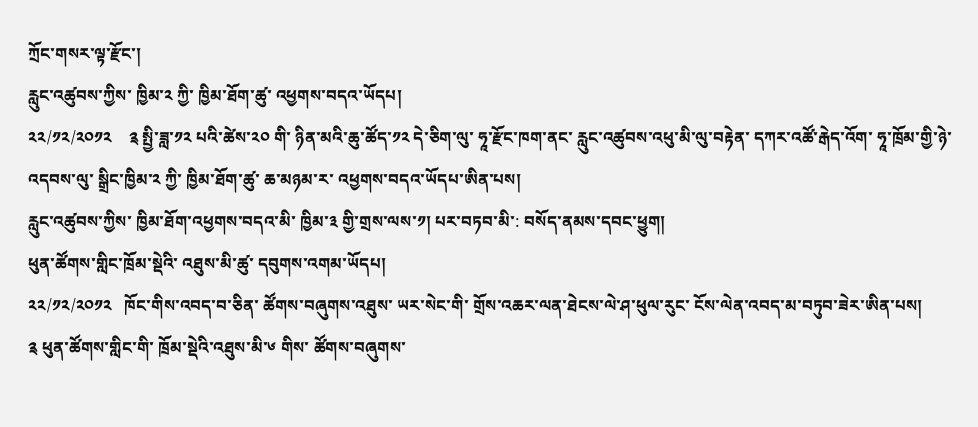ཀྲོང་གསར་ལྟ་རྫོང་།
རླུང་འཚུབས་ཀྱིས་ ཁྱིམ་༢ ཀྱི་ ཁྱིམ་ཐོག་ཚུ་ འཕྱགས་བདའ་ཡོདཔ།
༢༢/༡༢/༢༠༡༢    ༉ སྤྱི་ཟླ་༡༢ པའི་ཚེས་༢༠ གི་ ཉིན་མའི་ཆུ་ཚོད་༡༢ དེ་ཅིག་ལུ་ ཧཱ་རྫོང་ཁག་ནང་ རླུང་འཚུབས་འཕུ་མི་ལུ་བརྟེན་ དཀར་འཚོ་རྒེད་འོག་ ཧཱ་ཁྲོམ་གྱི་ཉེ་འདབས་ལུ་ སྒྲིང་ཁྱིམ་༢ ཀྱི་ ཁྱིམ་ཐོག་ཚུ་ ཆ་མཉམ་ར་ འཕྱགས་བདའ་ཡོདཔ་ཨིན་པས།
རླུང་འཚུབས་ཀྱིས་ ཁྱིམ་ཐོག་འཕྱགས་བདའ་མི་ ཁྱིམ་༣ གྱི་གྲས་ལས་༡། པར་བཏབ་མི་: བསོད་ནམས་དབང་ཕྱུག།
ཕུན་ཚོགས་གླིང་ཁྲོམ་སྡེའི་ འཐུས་མི་ཚུ་ དབུགས་འགམ་ཡོདཔ།
༢༢/༡༢/༢༠༡༢   ཁོང་གིས་འབད་བ་ཅིན་ ཚོགས་བཞུགས་འཐུས་ ཡར་སེང་གི་ གྲོས་འཆར་ལན་ཐེངས་ལེ་ཤ་ཕུལ་རུང་ ངོས་ལེན་འབད་མ་བཏུབ་ཟེར་ཨིན་པས།
༉ ཕུན་ཚོགས་གླིང་གི་ ཁྲོམ་སྡེའི་འཐུས་མི་༦ གིས་ ཚོགས་བཞུགས་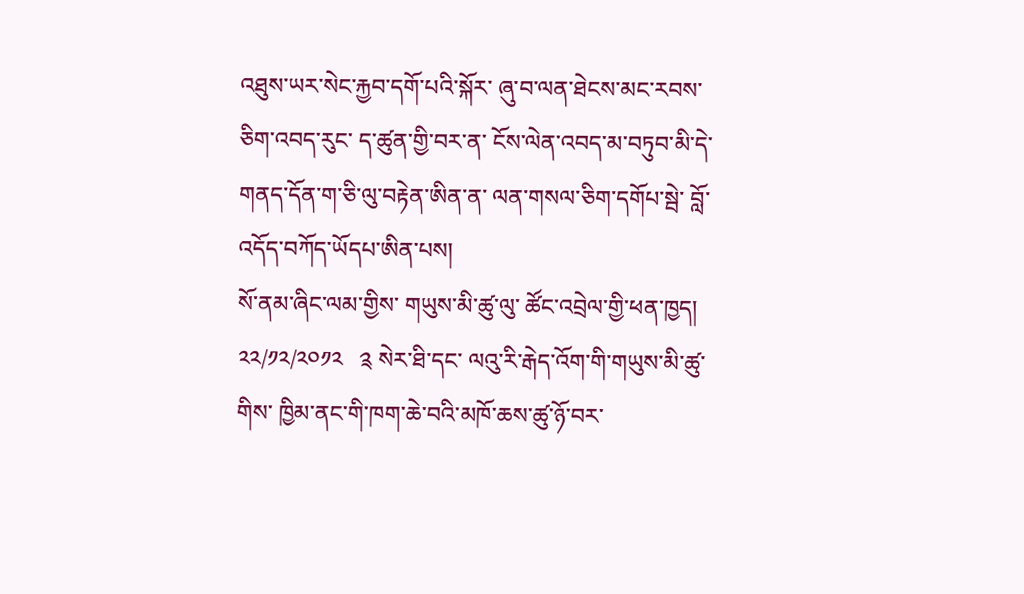འཐུས་ཡར་སེང་རྐྱབ་དགོ་པའི་སྐོར་ ཞུ་བ་ལན་ཐེངས་མང་རབས་ཅིག་འབད་རུང་ ད་ཚུན་གྱི་བར་ན་ ངོས་ལེན་འབད་མ་བཏུབ་མི་དེ་ གནད་དོན་ག་ཅི་ལུ་བརྟེན་ཨིན་ན་ ལན་གསལ་ཅིག་དགོཔ་སྦེ་ བློ་འདོད་བཀོད་ཡོདཔ་ཨིན་པས།
སོ་ནམ་ཞིང་ལམ་གྱིས་ གཡུས་མི་ཚུ་ལུ་ ཚོང་འབྲེལ་གྱི་ཕན་ཁྱད།
༢༢/༡༢/༢༠༡༢   ༉ སེར་ཐི་དང་ ལའུ་རི་རྒེད་འོག་གི་གཡུས་མི་ཚུ་གིས་ ཁྱིམ་ནང་གི་ཁག་ཆེ་བའི་མཁོ་ཆས་ཚུ་ཉོ་བར་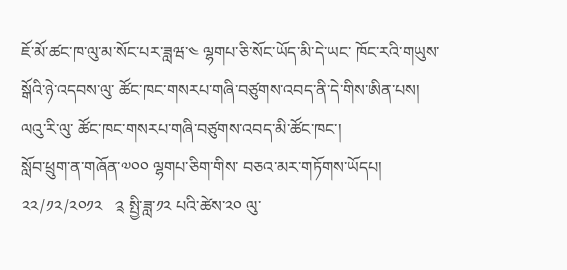ཇོ་མོ་ཚང་ཁ་ལུ་མ་སོང་པར་ཟླཝ་༤ ལྷགཔ་ཅི་སོང་ཡོད་མི་དེ་ཡང་ ཁོང་རའི་གཡུས་སྒོའི་ཉེ་འདབས་ལུ་ ཚོང་ཁང་གསརཔ་གཞི་བཙུགས་འབད་ནི་དེ་གིས་ཨིན་པས།
ལའུ་རི་ལུ་ ཚོང་ཁང་གསརཔ་གཞི་བཙུགས་འབད་མི་ཚོང་ཁང་།
སློབ་ཕྲུག་ན་གཞོན་༧༠༠ ལྷགཔ་ཅིག་གིས་ བཅའ་མར་གཏོགས་ཡོདཔ།
༢༢/༡༢/༢༠༡༢   ༉ སྤྱི་ཟླ་༡༢ པའི་ཚེས་༢༠ ལུ་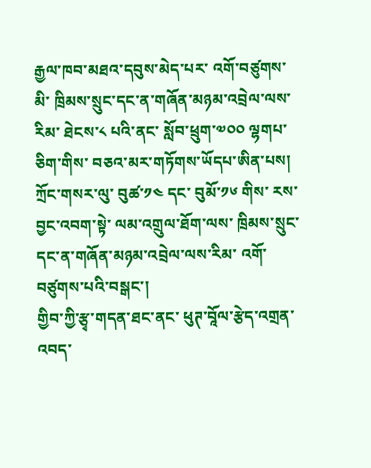རྒྱལ་ཁབ་མཐའ་དབུས་མེད་པར་ འགོ་བཙུགས་མི་ ཁྲིམས་སྲུང་དང་ན་གཞོན་མཉམ་འབྲེལ་ལས་རིམ་ ཐེངས་༨ པའི་ནང་ སློབ་ཕྲུག་༧༠༠ ལྷགཔ་ཅིག་གིས་ བཅའ་མར་གཏོགས་ཡོདཔ་ཨིན་པས།
ཀྲོང་གསར་ལུ་ བུཚ་༡༤ དང་ བུམོ་༡༦ གིས་ རས་བྱང་འབག་སྟེ་ ལམ་འགྲུལ་ཐོག་ལས་ ཁྲིམས་སྲུང་དང་ན་གཞོན་མཉམ་འབྲེལ་ལས་རིམ་ འགོ་བཙུགས་པའི་བསྒང་།
གྱིབ་ཀྱི་རྩྭ་གདན་ཐང་ནང་ ཕུཊ་བཱོལ་རྩེད་འགྲན་འབད་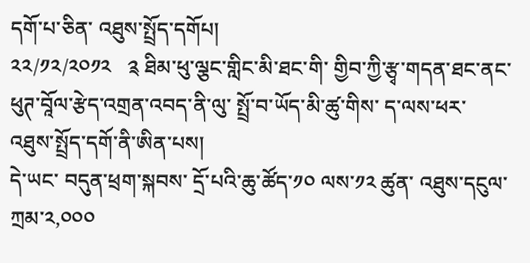དགོ་པ་ཅིན་ འཐུས་སྤྲོད་དགོཔ།
༢༢/༡༢/༢༠༡༢   ༉ ཐིམ་ཕུ་ལྕང་གླིང་མི་ཐང་གི་ གྱིབ་ཀྱི་རྩྭ་གདན་ཐང་ནང་ ཕུཊ་བཱོལ་རྩེད་འགྲན་འབད་ནི་ལུ་ སྤྲོ་བ་ཡོད་མི་ཚུ་གིས་ ད་ལས་ཕར་ འཐུས་སྤྲོད་དགོ་ནི་ཨིན་པས།
དེ་ཡང་ བདུན་ཕྲག་སྐབས་ དྲོ་པའི་ཆུ་ཚོད་༡༠ ལས་༡༢ ཚུན་ འཐུས་དངུལ་ཀྲམ་༢,༠༠༠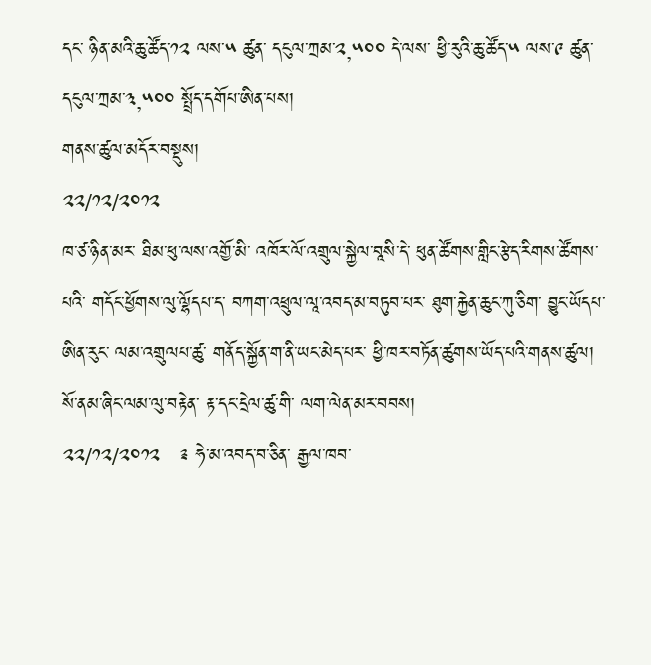དང་ ཉིན་མའི་ཆུ་ཚོད་༡༢ ལས་༥ ཚུན་ དངུལ་ཀྲམ་༢,༥༠༠ དེ་ལས་ ཕྱི་རུའི་ཆུ་ཚོད་༥ ལས་༩ ཚུན་ དངུལ་ཀྲམ་༣,༥༠༠ སྤྲོད་དགོཔ་ཨིན་པས།
གནས་ཚུལ་མདོར་བསྡུས།
༢༢/༡༢/༢༠༡༢
ཁ་ཙ་ཉིན་མར་ ཐིམ་ཕུ་ལས་འགྱོ་མི་ འཁོར་ལོ་འགྲུལ་སྐྱེལ་བཱསི་དེ་ ཕུན་ཚོགས་གླིང་རྩེད་རིགས་ཚོགས་པའི་ གདོང་ཕྱོགས་ལུ་ལྷོདཔ་ད་ བཀག་འཕྲུལ་ལཱ་འབད་མ་བཏུབ་པར་ ཐུག་རྐྱེན་ཆུང་ཀུ་ཅིག་ བྱུང་ཡོདཔ་ཨིན་རུང་ ལམ་འགྲུལཔ་ཚུ་ གནོད་སྐྱོན་ག་ནི་ཡང་མེད་པར་ ཕྱི་ཁར་བཏོན་ཚུགས་ཡོད་པའི་གནས་ཚུལ།
སོ་ནམ་ཞིང་ལམ་ལུ་བརྟེན་ རྟ་དང་དྲེལ་ཚུ་གི་ ལག་ལེན་མར་བབས།
༢༢/༡༢/༢༠༡༢   ༉ ཧེ་མ་འབད་བ་ཅིན་ རྒྱལ་ཁབ་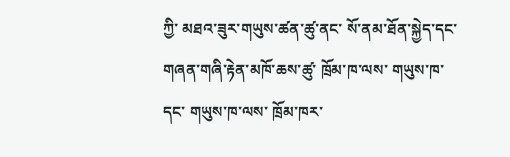ཀྱི་ མཐའ་ཟུར་གཡུས་ཚན་ཚུ་ནང་ སོ་ནམ་ཐོན་སྐྱེད་དང་ གཞན་གཞི་རྟེན་མཁོ་ཆས་ཚུ་ ཁྲོམ་ཁ་ལས་ གཡུས་ཁ་དང་ གཡུས་ཁ་ལས་ ཁྲོམ་ཁར་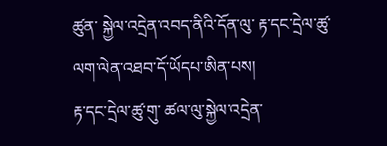ཚུན་ སྐྱེལ་འདྲེན་འབད་ནིའི་དོན་ལུ་ རྟ་དང་དྲེལ་ཚུ་ ལག་ལེན་འཐབ་དོ་ཡོདཔ་ཨིན་པས།
རྟ་དང་དྲེལ་ཚུ་གུ་ ཚལ་ལུ་སྐྱེལ་འདྲེན་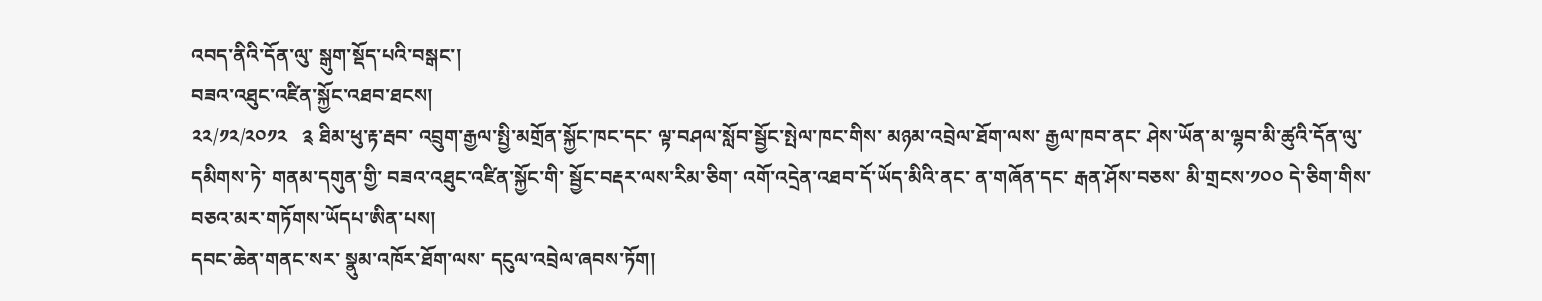འབད་ནིའི་དོན་ལུ་ སྒུག་སྡོད་པའི་བསྒང་།
བཟའ་འཐུང་འཛིན་སྐྱོང་འཐབ་ཐངས།
༢༢/༡༢/༢༠༡༢   ༉ ཐིམ་ཕུ་རྟ་རྦབ་ འབྲུག་རྒྱལ་སྤྱི་མགྲོན་སྐྱོང་ཁང་དང་ ལྟ་བཤལ་སློབ་སྦྱོང་སྤེལ་ཁང་གིས་ མཉམ་འབྲེལ་ཐོག་ལས་ རྒྱལ་ཁབ་ནང་ ཤེས་ཡོན་མ་ལྷབ་མི་ཚུའི་དོན་ལུ་དམིགས་ཏེ་ གནམ་དགུན་གྱི་ བཟའ་འཐུང་འཛིན་སྐྱོང་གི་ སྦྱོང་བརྡར་ལས་རིམ་ཅིག་ འགོ་འདྲེན་འཐབ་དོ་ཡོད་མིའི་ནང་ ན་གཞོན་དང་ རྒན་ཤོས་བཅས་ མི་གྲངས་༡༠༠ དེ་ཅིག་གིས་ བཅའ་མར་གཏོགས་ཡོདཔ་ཨིན་པས།
དབང་ཆེན་གནང་སར་ སྣུམ་འཁོར་ཐོག་ལས་ དངུལ་འབྲེལ་ཞབས་ཏོག།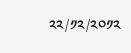༢༢/༡༢/༢༠༡༢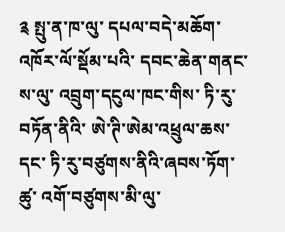༉ སྤུ་ན་ཁ་ལུ་ དཔལ་བདེ་མཆོག་འཁོར་ལོ་སྡོམ་པའི་ དབང་ཆེན་གནང་ས་ལུ་ འབྲུག་དངུལ་ཁང་གིས་ ཏི་རུ་བཏོན་ནིའི་ ཨེ་ཊི་ཨེམ་འཕྲུལ་ཆས་དང་ ཏི་རུ་བཙུགས་ནིའི་ཞབས་ཏོག་ཚུ་ འགོ་བཙུགས་མི་ལུ་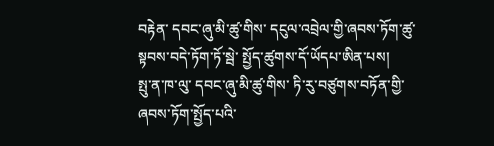བརྟེན་ དབང་ཞུ་མི་ཚུ་གིས་ དངུལ་འབྲེལ་གྱི་ཞབས་ཏོག་ཚུ་ སྟབས་བདེ་ཏོག་ཏོ་སྦེ་ སྤྱོད་ཚུགས་དོ་ཡོདཔ་ཨིན་པས།
སྤུ་ན་ཁ་ལུ་ དབང་ཞུ་མི་ཚུ་གིས་ ཏི་རུ་བཙུགས་བཏོན་གྱི་ ཞབས་ཏོག་སྤྱོད་པའི་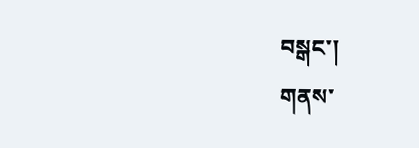བསྒང་།
གནས་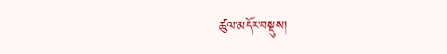ཚུལ་མདོར་བསྡུས།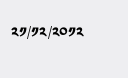༢༡/༡༢/༢༠༡༢